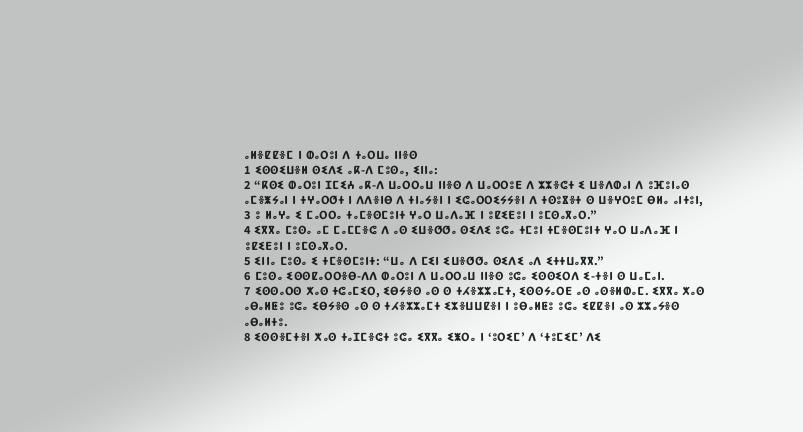ⴰⵍⴻⵇⵇⴻⵎ ⵏ ⵀⴰⵔⵓⵏ ⴷ ⵜⴰⵔⵡⴰ ⵏⵏⴻⵙ
1 ⵉⵙⵙⵉⵡⴻⵍ ⵙⵉⴷⵉ ⴰⴽ-ⴷ ⵎⵓⵙⴰ, ⵉⵏⵏⴰ:
2 “ⴽⵙⵉ ⵀⴰⵔⵓⵏ ⵊⵎⵉⵄ ⴰⴽ-ⴷ ⵡⴰⵔⵔⴰⵡ ⵏⵏⴻⵙ ⴷ ⵡⴰⵔⵔⵓⴹ ⴷ ⵣⵣⴻⵛⵜ ⵉ ⵡⴻⴷⵀⴰⵏ ⴷ ⵓⴼⵓⵏⴰⵙ ⴰⵎⴻⵥⵢⴰⵏ ⵏ ⵜⵖⴰⵔⵚⵜ ⵏ ⴷⴷⴻⵏⴱ ⴷ ⵜⵏⴰⵢⴻⵏ ⵏ ⵉⵛⴰⵔⵔⵉⵢⵢⴻⵏ ⴷ ⵜⵙⵓⴵⴻⵜ ⵙ ⵡⴻⵖⵔⵓⵎ ⴱⵍⴰ ⴰⵏⵜⵓⵏ,
3 ⵓ ⵍⴰⵖⴰ ⵉ ⵎⴰⵔⵔⴰ ⵜⴰⵎⴻⵙⵎⵓⵏⵜ ⵖⴰⵔ ⵡⴰⴷⴰⴼ ⵏ ⵓⵇⵉⴹⵓⵏ ⵏ ⵓⵎⵙⴰⴳⴰⵔ.”
4 ⵉⴳⴳⴰ ⵎⵓⵙⴰ ⴰⵎ ⵎⴰⵎⵎⴻⵛ ⴷ ⴰⵙ ⵉⵡⴻⵚⵚⴰ ⵙⵉⴷⵉ ⵓⵛⴰ ⵜⵎⵓⵏ ⵜⵎⴻⵙⵎⵓⵏⵜ ⵖⴰⵔ ⵡⴰⴷⴰⴼ ⵏ ⵓⵇⵉⴹⵓⵏ ⵏ ⵓⵎⵙⴰⴳⴰⵔ.
5 ⵉⵏⵏⴰ ⵎⵓⵙⴰ ⵉ ⵜⵎⴻⵙⵎⵓⵏⵜ: “ⵡⴰ ⴷ ⵎⵉⵏ ⵉⵡⴻⵚⵚⴰ ⵙⵉⴷⵉ ⴰⴷ ⵉⵜⵜⵡⴰⴳⴳ.”
6 ⵎⵓⵙⴰ ⵉⵙⵙⵇⴰⵔⵔⴻⴱ-ⴷⴷ ⵀⴰⵔⵓⵏ ⴷ ⵡⴰⵔⵔⴰⵡ ⵏⵏⴻⵙ ⵓⵛⴰ ⵉⵙⵙⵉⵔⴷ ⵉ-ⵜⴻⵏ ⵙ ⵡⴰⵎⴰⵏ.
7 ⵉⵙⵙⴰⵔⵙ ⵅⴰⵙ ⵜⵛⴰⵎⵉⵔ, ⵉⴱⵢⴻⵙ ⴰⵙ ⵙ ⵜⵃⴻⵣⵣⴰⵎⵜ, ⵉⵙⵙⵢⴰⵔⴹ ⴰⵙ ⴰⵙⴻⵍⵀⴰⵎ. ⵉⴳⴳⴰ ⵅⴰⵙ ⴰⴱⴰⵍⵟⵓ ⵓⵛⴰ ⵉⴱⵢⴻⵙ ⴰⵙ ⵙ ⵜⵃⴻⵣⵣⴰⵎⵜ ⵉⵣⴻⵡⵡⵇⴻⵏ ⵏ ⵓⴱⴰⵍⵟⵓ ⵓⵛⴰ ⵉⵇⵇⴻⵏ ⴰⵙ ⵣⵣⴰⵢⴻⵙ ⴰⴱⴰⵍⵜⵓ.
8 ⵉⵙⵙⴻⵎⵜⴻⵏ ⵅⴰⵙ ⵜⴰⵊⵎⴻⵛⵜ ⵓⵛⴰ ⵉⴳⴳⴰ ⵉⵥⵔⴰ ⵏ ‘ⵓⵔⵉⵎ’ ⴷ ‘ⵜⵓⵎⵉⵎ’ ⴷⵉ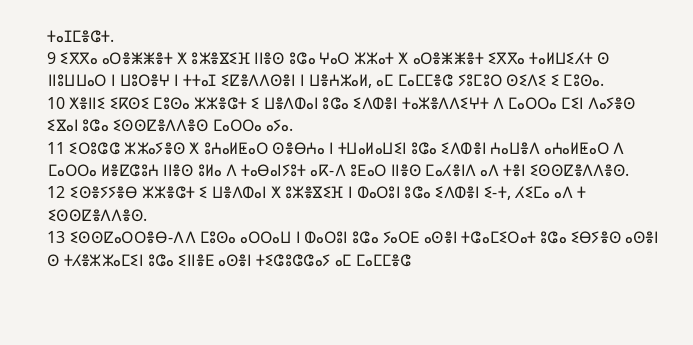ⵜⴰⵊⵎⴻⵛⵜ.
9 ⵉⴳⴳⴰ ⴰⵔⴻⵥⵥⴻⵜ ⵅ ⵓⵣⴻⴵⵉⴼ ⵏⵏⴻⵙ ⵓⵛⴰ ⵖⴰⵔ ⵣⵣⴰⵜ ⵅ ⴰⵔⴻⵥⵥⴻⵜ ⵉⴳⴳⴰ ⵜⴰⵍⵡⵉⵃⵜ ⵙ ⵏⵏⵓⵡⵡⴰⵔ ⵏ ⵡⵓⵔⴻⵖ ⵏ ⵜⵜⴰⵊ ⵉⵇⴻⴷⴷⵙⴻⵏ ⵏ ⵡⴻⵄⵣⴰⵍ, ⴰⵎ ⵎⴰⵎⵎⴻⵛ ⵢⵓⵎⵓⵔ ⵙⵉⴷⵉ ⵉ ⵎⵓⵙⴰ.
10 ⵅⴻⵏⵏⵉ ⵉⴽⵙⵉ ⵎⵓⵙⴰ ⵣⵣⴻⵛⵜ ⵉ ⵡⴻⴷⵀⴰⵏ ⵓⵛⴰ ⵉⴷⵀⴻⵏ ⵜⴰⵣⴻⴷⴷⵉⵖⵜ ⴷ ⵎⴰⵔⵔⴰ ⵎⵉⵏ ⴷⴰⵢⴻⵙ ⵉⴵⴰⵏ ⵓⵛⴰ ⵉⵙⵙⵇⴻⴷⴷⴻⵙ ⵎⴰⵔⵔⴰ ⴰⵢⴰ.
11 ⵉⵔⵓⵛⵛ ⵣⵣⴰⵢⴻⵙ ⵅ ⵓⵄⴰⵍⵟⴰⵔ ⵙⴻⴱⵄⴰ ⵏ ⵜⵡⴰⵍⴰⵡⵉⵏ ⵓⵛⴰ ⵉⴷⵀⴻⵏ ⵄⴰⵡⴻⴷ ⴰⵄⴰⵍⵟⴰⵔ ⴷ ⵎⴰⵔⵔⴰ ⵍⴻⵇⵛⵓⵄ ⵏⵏⴻⵙ ⵓⵍⴰ ⴷ ⵜⴰⴱⴰⵏⵢⵓⵜ ⴰⴽ-ⴷ ⵓⴹⴰⵔ ⵏⵏⴻⵙ ⵎⴰⵃⴻⵏⴷ ⴰⴷ ⵜⴻⵏ ⵉⵙⵙⵇⴻⴷⴷⴻⵙ.
12 ⵉⵙⴻⵢⵢⴻⴱ ⵣⵣⴻⵛⵜ ⵉ ⵡⴻⴷⵀⴰⵏ ⵅ ⵓⵣⴻⴵⵉⴼ ⵏ ⵀⴰⵔⵓⵏ ⵓⵛⴰ ⵉⴷⵀⴻⵏ ⵉ-ⵜ, ⵃⵉⵎⴰ ⴰⴷ ⵜ ⵉⵙⵙⵇⴻⴷⴷⴻⵙ.
13 ⵉⵙⵙⵇⴰⵔⵔⴻⴱ-ⴷⴷ ⵎⵓⵙⴰ ⴰⵔⵔⴰⵡ ⵏ ⵀⴰⵔⵓⵏ ⵓⵛⴰ ⵢⴰⵔⴹ ⴰⵙⴻⵏ ⵜⵛⴰⵎⵉⵔⴰⵜ ⵓⵛⴰ ⵉⴱⵢⴻⵙ ⴰⵙⴻⵏ ⵙ ⵜⵃⴻⵣⵣⴰⵎⵉⵏ ⵓⵛⴰ ⵉⵏⵏⴻⴹ ⴰⵙⴻⵏ ⵜⵉⵛⵓⵛⵛⴰⵢ ⴰⵎ ⵎⴰⵎⵎⴻⵛ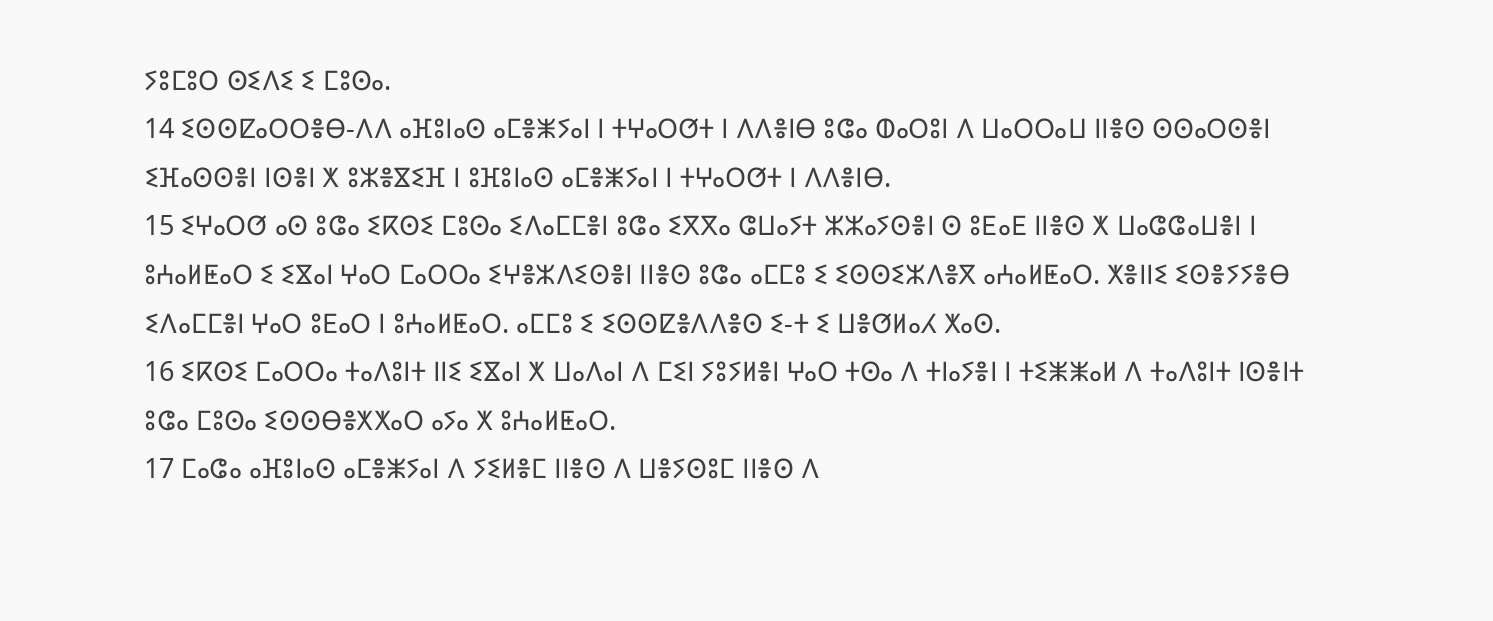ⵢⵓⵎⵓⵔ ⵙⵉⴷⵉ ⵉ ⵎⵓⵙⴰ.
14 ⵉⵙⵙⵇⴰⵔⵔⴻⴱ-ⴷⴷ ⴰⴼⵓⵏⴰⵙ ⴰⵎⴻⵥⵢⴰⵏ ⵏ ⵜⵖⴰⵔⵚⵜ ⵏ ⴷⴷⴻⵏⴱ ⵓⵛⴰ ⵀⴰⵔⵓⵏ ⴷ ⵡⴰⵔⵔⴰⵡ ⵏⵏⴻⵙ ⵙⵙⴰⵔⵙⴻⵏ ⵉⴼⴰⵙⵙⴻⵏ ⵏⵙⴻⵏ ⵅ ⵓⵣⴻⴵⵉⴼ ⵏ ⵓⴼⵓⵏⴰⵙ ⴰⵎⴻⵥⵢⴰⵏ ⵏ ⵜⵖⴰⵔⵚⵜ ⵏ ⴷⴷⴻⵏⴱ.
15 ⵉⵖⴰⵔⵚ ⴰⵙ ⵓⵛⴰ ⵉⴽⵙⵉ ⵎⵓⵙⴰ ⵉⴷⴰⵎⵎⴻⵏ ⵓⵛⴰ ⵉⴳⴳⴰ ⵛⵡⴰⵢⵜ ⵣⵣⴰⵢⵙⴻⵏ ⵙ ⵓⴹⴰⴹ ⵏⵏⴻⵙ ⵅ ⵡⴰⵛⵛⴰⵡⴻⵏ ⵏ ⵓⵄⴰⵍⵟⴰⵔ ⵉ ⵉⴵⴰⵏ ⵖⴰⵔ ⵎⴰⵔⵔⴰ ⵉⵖⴻⵣⴷⵉⵙⴻⵏ ⵏⵏⴻⵙ ⵓⵛⴰ ⴰⵎⵎⵓ ⵉ ⵉⵙⵙⵉⵣⴷⴻⴳ ⴰⵄⴰⵍⵟⴰⵔ. ⵅⴻⵏⵏⵉ ⵉⵙⴻⵢⵢⴻⴱ ⵉⴷⴰⵎⵎⴻⵏ ⵖⴰⵔ ⵓⴹⴰⵔ ⵏ ⵓⵄⴰⵍⵟⴰⵔ. ⴰⵎⵎⵓ ⵉ ⵉⵙⵙⵇⴻⴷⴷⴻⵙ ⵉ-ⵜ ⵉ ⵡⴻⵚⵍⴰⵃ ⵅⴰⵙ.
16 ⵉⴽⵙⵉ ⵎⴰⵔⵔⴰ ⵜⴰⴷⵓⵏⵜ ⵏⵏⵉ ⵉⴵⴰⵏ ⵅ ⵡⴰⴷⴰⵏ ⴷ ⵎⵉⵏ ⵢⵓⵢⵍⴻⵏ ⵖⴰⵔ ⵜⵙⴰ ⴷ ⵜⵏⴰⵢⴻⵏ ⵏ ⵜⵉⵥⵥⴰⵍ ⴷ ⵜⴰⴷⵓⵏⵜ ⵏⵙⴻⵏⵜ ⵓⵛⴰ ⵎⵓⵙⴰ ⵉⵙⵙⴱⴻⵅⵅⴰⵔ ⴰⵢⴰ ⵅ ⵓⵄⴰⵍⵟⴰⵔ.
17 ⵎⴰⵛⴰ ⴰⴼⵓⵏⴰⵙ ⴰⵎⴻⵥⵢⴰⵏ ⴷ ⵢⵉⵍⴻⵎ ⵏⵏⴻⵙ ⴷ ⵡⴻⵢⵙⵓⵎ ⵏⵏⴻⵙ ⴷ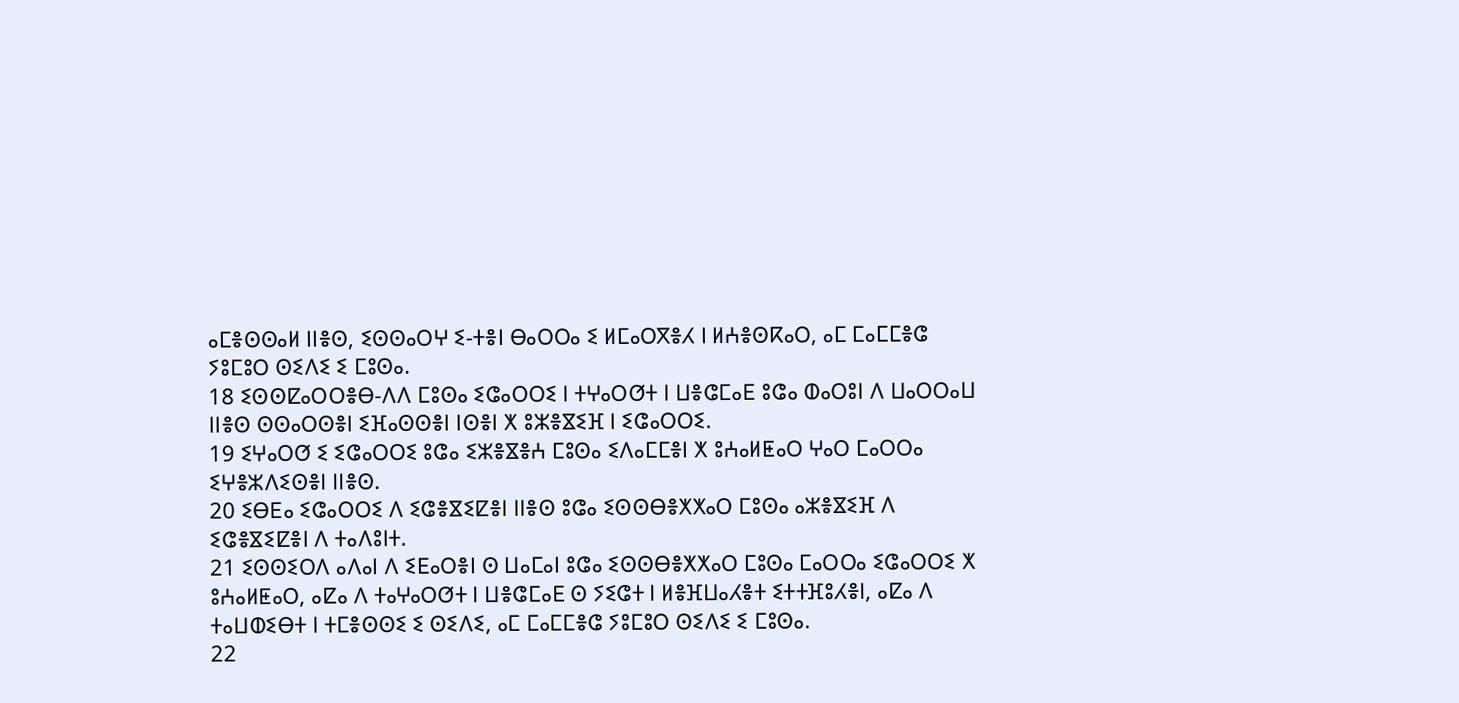ⴰⵎⴻⵙⵙⴰⵍ ⵏⵏⴻⵙ, ⵉⵙⵙⴰⵔⵖ ⵉ-ⵜⴻⵏ ⴱⴰⵔⵔⴰ ⵉ ⵍⵎⴰⵔⴳⴻⵃ ⵏ ⵍⵄⴻⵙⴽⴰⵔ, ⴰⵎ ⵎⴰⵎⵎⴻⵛ ⵢⵓⵎⵓⵔ ⵙⵉⴷⵉ ⵉ ⵎⵓⵙⴰ.
18 ⵉⵙⵙⵇⴰⵔⵔⴻⴱ-ⴷⴷ ⵎⵓⵙⴰ ⵉⵛⴰⵔⵔⵉ ⵏ ⵜⵖⴰⵔⵚⵜ ⵏ ⵡⴻⵛⵎⴰⴹ ⵓⵛⴰ ⵀⴰⵔⵓⵏ ⴷ ⵡⴰⵔⵔⴰⵡ ⵏⵏⴻⵙ ⵙⵙⴰⵔⵙⴻⵏ ⵉⴼⴰⵙⵙⴻⵏ ⵏⵙⴻⵏ ⵅ ⵓⵣⴻⴵⵉⴼ ⵏ ⵉⵛⴰⵔⵔⵉ.
19 ⵉⵖⴰⵔⵚ ⵉ ⵉⵛⴰⵔⵔⵉ ⵓⵛⴰ ⵉⵣⴻⴵⴻⵄ ⵎⵓⵙⴰ ⵉⴷⴰⵎⵎⴻⵏ ⵅ ⵓⵄⴰⵍⵟⴰⵔ ⵖⴰⵔ ⵎⴰⵔⵔⴰ ⵉⵖⴻⵣⴷⵉⵙⴻⵏ ⵏⵏⴻⵙ.
20 ⵉⴱⴹⴰ ⵉⵛⴰⵔⵔⵉ ⴷ ⵉⵛⴻⴵⵉⵇⴻⵏ ⵏⵏⴻⵙ ⵓⵛⴰ ⵉⵙⵙⴱⴻⵅⵅⴰⵔ ⵎⵓⵙⴰ ⴰⵣⴻⴵⵉⴼ ⴷ ⵉⵛⴻⴵⵉⵇⴻⵏ ⴷ ⵜⴰⴷⵓⵏⵜ.
21 ⵉⵙⵙⵉⵔⴷ ⴰⴷⴰⵏ ⴷ ⵉⴹⴰⵔⴻⵏ ⵙ ⵡⴰⵎⴰⵏ ⵓⵛⴰ ⵉⵙⵙⴱⴻⵅⵅⴰⵔ ⵎⵓⵙⴰ ⵎⴰⵔⵔⴰ ⵉⵛⴰⵔⵔⵉ ⵅ ⵓⵄⴰⵍⵟⴰⵔ, ⴰⵇⴰ ⴷ ⵜⴰⵖⴰⵔⵚⵜ ⵏ ⵡⴻⵛⵎⴰⴹ ⵙ ⵢⵉⵛⵜ ⵏ ⵍⴻⴼⵡⴰⵃⴻⵜ ⵉⵜⵜⴼⵓⵃⴻⵏ, ⴰⵇⴰ ⴷ ⵜⴰⵡⵀⵉⴱⵜ ⵏ ⵜⵎⴻⵙⵙⵉ ⵉ ⵙⵉⴷⵉ, ⴰⵎ ⵎⴰⵎⵎⴻⵛ ⵢⵓⵎⵓⵔ ⵙⵉⴷⵉ ⵉ ⵎⵓⵙⴰ.
22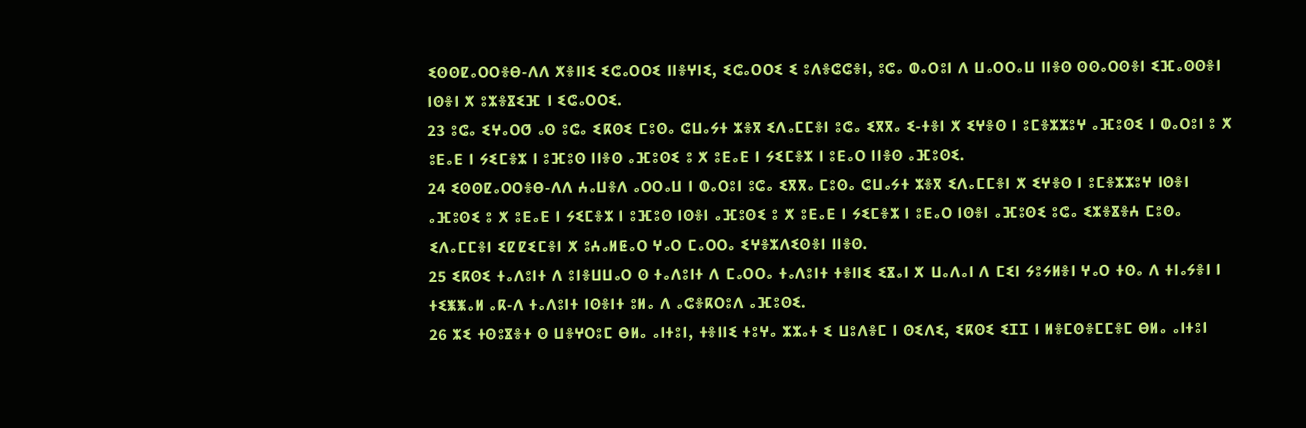ⵉⵙⵙⵇⴰⵔⵔⴻⴱ-ⴷⴷ ⵅⴻⵏⵏⵉ ⵉⵛⴰⵔⵔⵉ ⵏⵏⴻⵖⵏⵉ, ⵉⵛⴰⵔⵔⵉ ⵉ ⵓⴷⴻⵛⵛⴻⵏ, ⵓⵛⴰ ⵀⴰⵔⵓⵏ ⴷ ⵡⴰⵔⵔⴰⵡ ⵏⵏⴻⵙ ⵙⵙⴰⵔⵙⴻⵏ ⵉⴼⴰⵙⵙⴻⵏ ⵏⵙⴻⵏ ⵅ ⵓⵣⴻⴵⵉⴼ ⵏ ⵉⵛⴰⵔⵔⵉ.
23 ⵓⵛⴰ ⵉⵖⴰⵔⵚ ⴰⵙ ⵓⵛⴰ ⵉⴽⵙⵉ ⵎⵓⵙⴰ ⵛⵡⴰⵢⵜ ⵣⴻⴳ ⵉⴷⴰⵎⵎⴻⵏ ⵓⵛⴰ ⵉⴳⴳⴰ ⵉ-ⵜⴻⵏ ⵅ ⵉⵖⴻⵙ ⵏ ⵓⵎⴻⵣⵣⵓⵖ ⴰⴼⵓⵙⵉ ⵏ ⵀⴰⵔⵓⵏ ⵓ ⵅ ⵓⴹⴰⴹ ⵏ ⵢⵉⵎⴻⵣ ⵏ ⵓⴼⵓⵙ ⵏⵏⴻⵙ ⴰⴼⵓⵙⵉ ⵓ ⵅ ⵓⴹⴰⴹ ⵏ ⵢⵉⵎⴻⵣ ⵏ ⵓⴹⴰⵔ ⵏⵏⴻⵙ ⴰⴼⵓⵙⵉ.
24 ⵉⵙⵙⵇⴰⵔⵔⴻⴱ-ⴷⴷ ⵄⴰⵡⴻⴷ ⴰⵔⵔⴰⵡ ⵏ ⵀⴰⵔⵓⵏ ⵓⵛⴰ ⵉⴳⴳⴰ ⵎⵓⵙⴰ ⵛⵡⴰⵢⵜ ⵣⴻⴳ ⵉⴷⴰⵎⵎⴻⵏ ⵅ ⵉⵖⴻⵙ ⵏ ⵓⵎⴻⵣⵣⵓⵖ ⵏⵙⴻⵏ ⴰⴼⵓⵙⵉ ⵓ ⵅ ⵓⴹⴰⴹ ⵏ ⵢⵉⵎⴻⵣ ⵏ ⵓⴼⵓⵙ ⵏⵙⴻⵏ ⴰⴼⵓⵙⵉ ⵓ ⵅ ⵓⴹⴰⴹ ⵏ ⵢⵉⵎⴻⵣ ⵏ ⵓⴹⴰⵔ ⵏⵙⴻⵏ ⴰⴼⵓⵙⵉ ⵓⵛⴰ ⵉⵣⴻⴵⴻⵄ ⵎⵓⵙⴰ ⵉⴷⴰⵎⵎⴻⵏ ⵉⵇⵇⵉⵎⴻⵏ ⵅ ⵓⵄⴰⵍⵟⴰⵔ ⵖⴰⵔ ⵎⴰⵔⵔⴰ ⵉⵖⴻⵣⴷⵉⵙⴻⵏ ⵏⵏⴻⵙ.
25 ⵉⴽⵙⵉ ⵜⴰⴷⵓⵏⵜ ⴷ ⵓⵏⴻⵡⵡⴰⵔ ⵙ ⵜⴰⴷⵓⵏⵜ ⴷ ⵎⴰⵔⵔⴰ ⵜⴰⴷⵓⵏⵜ ⵜⴻⵏⵏⵉ ⵉⴵⴰⵏ ⵅ ⵡⴰⴷⴰⵏ ⴷ ⵎⵉⵏ ⵢⵓⵢⵍⴻⵏ ⵖⴰⵔ ⵜⵙⴰ ⴷ ⵜⵏⴰⵢⴻⵏ ⵏ ⵜⵉⵥⵥⴰⵍ ⴰⴽ-ⴷ ⵜⴰⴷⵓⵏⵜ ⵏⵙⴻⵏⵜ ⵓⵍⴰ ⴷ ⴰⵛⴻⴽⵔⵓⴷ ⴰⴼⵓⵙⵉ.
26 ⵣⵉ ⵜⵙⵓⴵⴻⵜ ⵙ ⵡⴻⵖⵔⵓⵎ ⴱⵍⴰ ⴰⵏⵜⵓⵏ, ⵜⴻⵏⵏⵉ ⵜⵓⵖⴰ ⵣⵣⴰⵜ ⵉ ⵡⵓⴷⴻⵎ ⵏ ⵙⵉⴷⵉ, ⵉⴽⵙⵉ ⵉⵊⵊ ⵏ ⵍⴻⵎⵙⴻⵎⵎⴻⵎ ⴱⵍⴰ ⴰⵏⵜⵓⵏ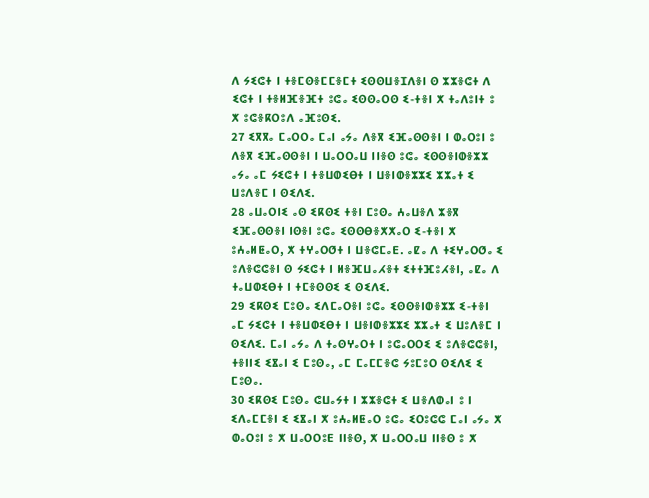ⴷ ⵢⵉⵛⵜ ⵏ ⵜⴻⵎⵙⴻⵎⵎⴻⵎⵜ ⵉⵙⵙⵡⴻⵊⴷⴻⵏ ⵙ ⵣⵣⴻⵛⵜ ⴷ ⵉⵛⵜ ⵏ ⵜⴻⵍⴼⴻⴼⵜ ⵓⵛⴰ ⵉⵙⵙⴰⵔⵙ ⵉ-ⵜⴻⵏ ⵅ ⵜⴰⴷⵓⵏⵜ ⵓ ⵅ ⵓⵛⴻⴽⵔⵓⴷ ⴰⴼⵓⵙⵉ.
27 ⵉⴳⴳⴰ ⵎⴰⵔⵔⴰ ⵎⴰⵏ ⴰⵢⴰ ⴷⴻⴳ ⵉⴼⴰⵙⵙⴻⵏ ⵏ ⵀⴰⵔⵓⵏ ⵓ ⴷⴻⴳ ⵉⴼⴰⵙⵙⴻⵏ ⵏ ⵡⴰⵔⵔⴰⵡ ⵏⵏⴻⵙ ⵓⵛⴰ ⵉⵙⵙⴻⵏⵀⴻⵣⵣ ⴰⵢⴰ ⴰⵎ ⵢⵉⵛⵜ ⵏ ⵜⴻⵡⵀⵉⴱⵜ ⵏ ⵡⴻⵏⵀⴻⵣⵣⵉ ⵣⵣⴰⵜ ⵉ ⵡⵓⴷⴻⵎ ⵏ ⵙⵉⴷⵉ.
28 ⴰⵡⴰⵔⵏⵉ ⴰⵙ ⵉⴽⵙⵉ ⵜⴻⵏ ⵎⵓⵙⴰ ⵄⴰⵡⴻⴷ ⵣⴻⴳ ⵉⴼⴰⵙⵙⴻⵏ ⵏⵙⴻⵏ ⵓⵛⴰ ⵉⵙⵙⴱⴻⵅⵅⴰⵔ ⵉ-ⵜⴻⵏ ⵅ ⵓⵄⴰⵍⵟⴰⵔ, ⵅ ⵜⵖⴰⵔⵚⵜ ⵏ ⵡⴻⵛⵎⴰⴹ. ⴰⵇⴰ ⴷ ⵜⵉⵖⴰⵔⵚⴰ ⵉ ⵓⴷⴻⵛⵛⴻⵏ ⵙ ⵢⵉⵛⵜ ⵏ ⵍⴻⴼⵡⴰⵃⴻⵜ ⵉⵜⵜⴼⵓⵃⴻⵏ, ⴰⵇⴰ ⴷ ⵜⴰⵡⵀⵉⴱⵜ ⵏ ⵜⵎⴻⵙⵙⵉ ⵉ ⵙⵉⴷⵉ.
29 ⵉⴽⵙⵉ ⵎⵓⵙⴰ ⵉⴷⵎⴰⵔⴻⵏ ⵓⵛⴰ ⵉⵙⵙⴻⵏⵀⴻⵣⵣ ⵉ-ⵜⴻⵏ ⴰⵎ ⵢⵉⵛⵜ ⵏ ⵜⴻⵡⵀⵉⴱⵜ ⵏ ⵡⴻⵏⵀⴻⵣⵣⵉ ⵣⵣⴰⵜ ⵉ ⵡⵓⴷⴻⵎ ⵏ ⵙⵉⴷⵉ. ⵎⴰⵏ ⴰⵢⴰ ⴷ ⵜⴰⵙⵖⴰⵔⵜ ⵏ ⵓⵛⴰⵔⵔⵉ ⵉ ⵓⴷⴻⵛⵛⴻⵏ, ⵜⴻⵏⵏⵉ ⵉⴵⴰⵏ ⵉ ⵎⵓⵙⴰ, ⴰⵎ ⵎⴰⵎⵎⴻⵛ ⵢⵓⵎⵓⵔ ⵙⵉⴷⵉ ⵉ ⵎⵓⵙⴰ.
30 ⵉⴽⵙⵉ ⵎⵓⵙⴰ ⵛⵡⴰⵢⵜ ⵏ ⵣⵣⴻⵛⵜ ⵉ ⵡⴻⴷⵀⴰⵏ ⵓ ⵏ ⵉⴷⴰⵎⵎⴻⵏ ⵉ ⵉⴵⴰⵏ ⵅ ⵓⵄⴰⵍⵟⴰⵔ ⵓⵛⴰ ⵉⵔⵓⵛⵛ ⵎⴰⵏ ⴰⵢⴰ ⵅ ⵀⴰⵔⵓⵏ ⵓ ⵅ ⵡⴰⵔⵔⵓⴹ ⵏⵏⴻⵙ, ⵅ ⵡⴰⵔⵔⴰⵡ ⵏⵏⴻⵙ ⵓ ⵅ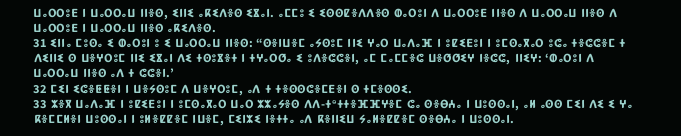ⵡⴰⵔⵔⵓⴹ ⵏ ⵡⴰⵔⵔⴰⵡ ⵏⵏⴻⵙ, ⵉⵏⵏⵉ ⴰⴽⵉⴷⴻⵙ ⵉⴵⴰⵏ. ⴰⵎⵎⵓ ⵉ ⵉⵙⵙⵇⴻⴷⴷⴻⵙ ⵀⴰⵔⵓⵏ ⴷ ⵡⴰⵔⵔⵓⴹ ⵏⵏⴻⵙ ⴷ ⵡⴰⵔⵔⴰⵡ ⵏⵏⴻⵙ ⴷ ⵡⴰⵔⵔⵓⴹ ⵏ ⵡⴰⵔⵔⴰⵡ ⵏⵏⴻⵙ ⴰⴽⵉⴷⴻⵙ.
31 ⵉⵏⵏⴰ ⵎⵓⵙⴰ ⵉ ⵀⴰⵔⵓⵏ ⵓ ⵉ ⵡⴰⵔⵔⴰⵡ ⵏⵏⴻⵙ: “ⵙⴻⵏⵡⴻⵎ ⴰⵢⵙⵓⵎ ⵏⵏⵉ ⵖⴰⵔ ⵡⴰⴷⴰⴼ ⵏ ⵓⵇⵉⴹⵓⵏ ⵏ ⵓⵎⵙⴰⴳⴰⵔ ⵓⵛⴰ ⵜⴻⵛⵛⴻⵎ ⵜ ⴷⵉⵏⵏⵉ ⵙ ⵡⴻⵖⵔⵓⵎ ⵏⵏⵉ ⵉⴵⴰⵏ ⴷⵉ ⵜⵙⵓⴵⴻⵜ ⵏ ⵜⵖⴰⵔⵚⴰ ⵉ ⵓⴷⴻⵛⵛⴻⵏ, ⴰⵎ ⵎⴰⵎⵎⴻⵛ ⵡⴻⵚⵚⵉⵖ ⵏⴻⵛⵛ, ⵏⵏⵉⵖ: ‘ⵀⴰⵔⵓⵏ ⴷ ⵡⴰⵔⵔⴰⵡ ⵏⵏⴻⵙ ⴰⴷ ⵜ ⵛⵛⴻⵏ.’
32 ⵎⵉⵏ ⵉⵛⴻⵟⵟⴻⵏ ⵏ ⵡⴻⵢⵙⵓⵎ ⴷ ⵡⴻⵖⵔⵓⵎ, ⴰⴷ ⵜ ⵜⴻⵙⵙⵛⴻⵎⴹⴻⵏ ⵙ ⵜⵎⴻⵙⵙⵉ.
33 ⵣⴻⴳ ⵡⴰⴷⴰⴼ ⵏ ⵓⵇⵉⴹⵓⵏ ⵏ ⵓⵎⵙⴰⴳⴰⵔ ⵡⴰⵔ ⵣⵣⴰⵢⴻⵙ ⴷⴷ-ⵜᵉⵜⵜⴻⴼⴼⵖⴻⵎ ⵛⴰ ⵙⴻⴱⵄⴰ ⵏ ⵡⵓⵙⵙⴰⵏ, ⴰⵍ ⴰⵙⵙ ⵎⵉⵏ ⴷⵉ ⵉ ⵖⴰ ⴽⴻⵎⵎⵍⴻⵏ ⵡⵓⵙⵙⴰⵏ ⵏ ⵓⵍⴻⵇⵇⴻⵎ ⵏⵡⴻⵎ, ⵎⵉⵏⵣⵉ ⵏⴻⵜⵜⴰ ⴰⴷ ⴽⴻⵏⵏⵉⵡ ⵢⴰⵍⴻⵇⵇⴻⵎ ⵙⴻⴱⵄⴰ ⵏ ⵡⵓⵙⵙⴰⵏ.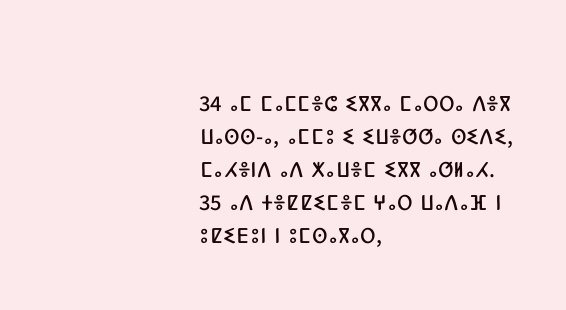34 ⴰⵎ ⵎⴰⵎⵎⴻⵛ ⵉⴳⴳⴰ ⵎⴰⵔⵔⴰ ⴷⴻⴳ ⵡⴰⵙⵙ-ⴰ, ⴰⵎⵎⵓ ⵉ ⵉⵡⴻⵚⵚⴰ ⵙⵉⴷⵉ, ⵎⴰⵃⴻⵏⴷ ⴰⴷ ⵅⴰⵡⴻⵎ ⵉⴳⴳ ⴰⵚⵍⴰⵃ.
35 ⴰⴷ ⵜⴻⵇⵇⵉⵎⴻⵎ ⵖⴰⵔ ⵡⴰⴷⴰⴼ ⵏ ⵓⵇⵉⴹⵓⵏ ⵏ ⵓⵎⵙⴰⴳⴰⵔ,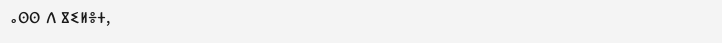ⴰⵙⵙ ⴷ ⴵⵉⵍⴻⵜ,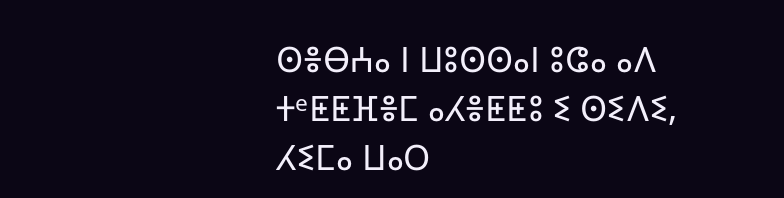ⵙⴻⴱⵄⴰ ⵏ ⵡⵓⵙⵙⴰⵏ ⵓⵛⴰ ⴰⴷ ⵜᵉⵟⵟⴼⴻⵎ ⴰⵃⴻⵟⵟⵓ ⵉ ⵙⵉⴷⵉ, ⵃⵉⵎⴰ ⵡⴰⵔ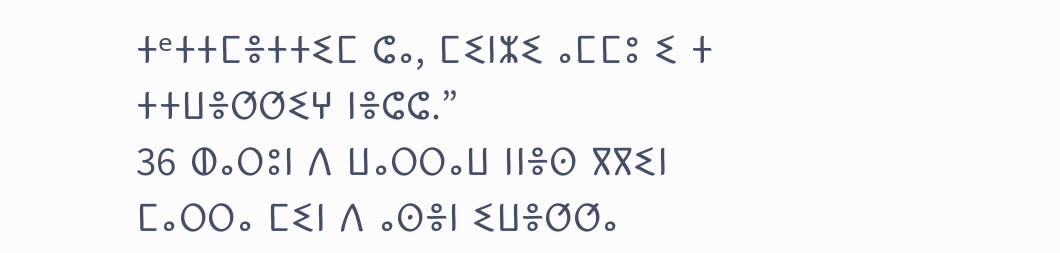ⵜᵉⵜⵜⵎⴻⵜⵜⵉⵎ ⵛⴰ, ⵎⵉⵏⵣⵉ ⴰⵎⵎⵓ ⵉ ⵜ ⵜⵜⵡⴻⵚⵚⵉⵖ ⵏⴻⵛⵛ.”
36 ⵀⴰⵔⵓⵏ ⴷ ⵡⴰⵔⵔⴰⵡ ⵏⵏⴻⵙ ⴳⴳⵉⵏ ⵎⴰⵔⵔⴰ ⵎⵉⵏ ⴷ ⴰⵙⴻⵏ ⵉⵡⴻⵚⵚⴰ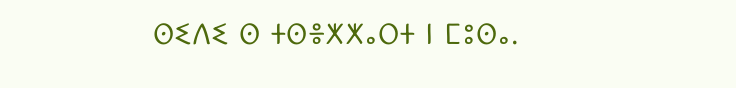ⵙⵉⴷⵉ ⵙ ⵜⵙⴻⵅⵅⴰⵔⵜ ⵏ ⵎⵓⵙⴰ.